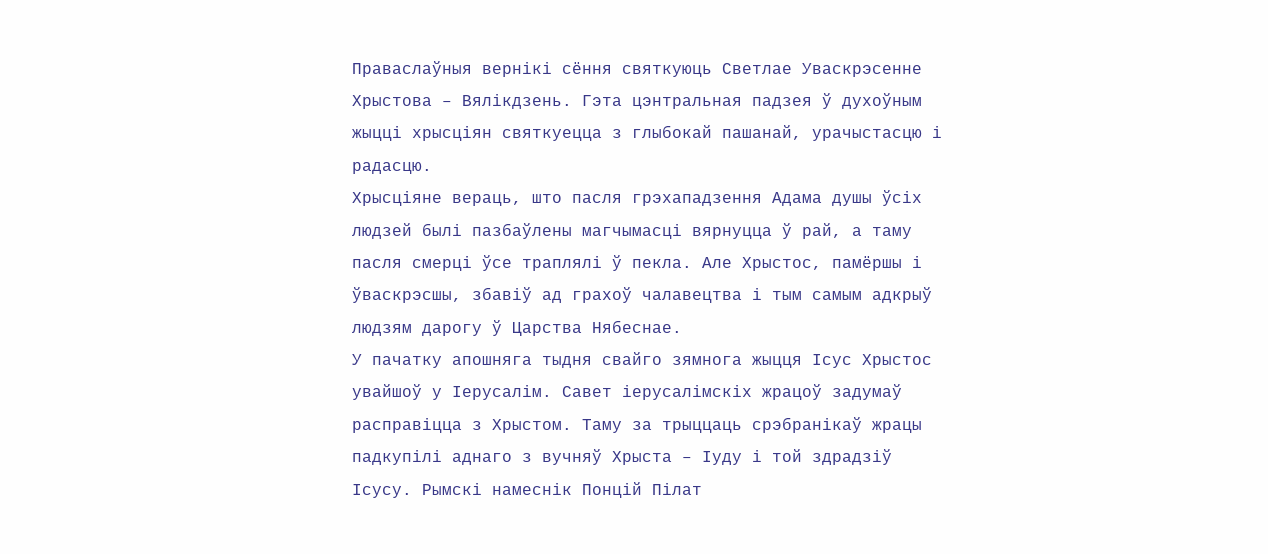Праваслаўныя вернікі сёння святкуюць Светлае Уваскрэсенне Хрыстова – Вялікдзень. Гэта цэнтральная падзея ў духоўным жыцці хрысціян святкуецца з глыбокай пашанай, урачыстасцю і радасцю.
Хрысціяне вераць, што пасля грэхападзення Адама душы ўсіх людзей былі пазбаўлены магчымасці вярнуцца ў рай, а таму пасля смерці ўсе траплялі ў пекла. Але Хрыстос, памёршы і ўваскрэсшы, збавіў ад грахоў чалавецтва і тым самым адкрыў людзям дарогу ў Царства Нябеснае.
У пачатку апошняга тыдня свайго зямнога жыцця Ісус Хрыстос увайшоў у Іерусалім. Савет іерусалімскіх жрацоў задумаў расправіцца з Хрыстом. Таму за трыццаць срэбранікаў жрацы падкупілі аднаго з вучняў Хрыста – Іуду і той здрадзіў Ісусу. Рымскі намеснік Понцій Пілат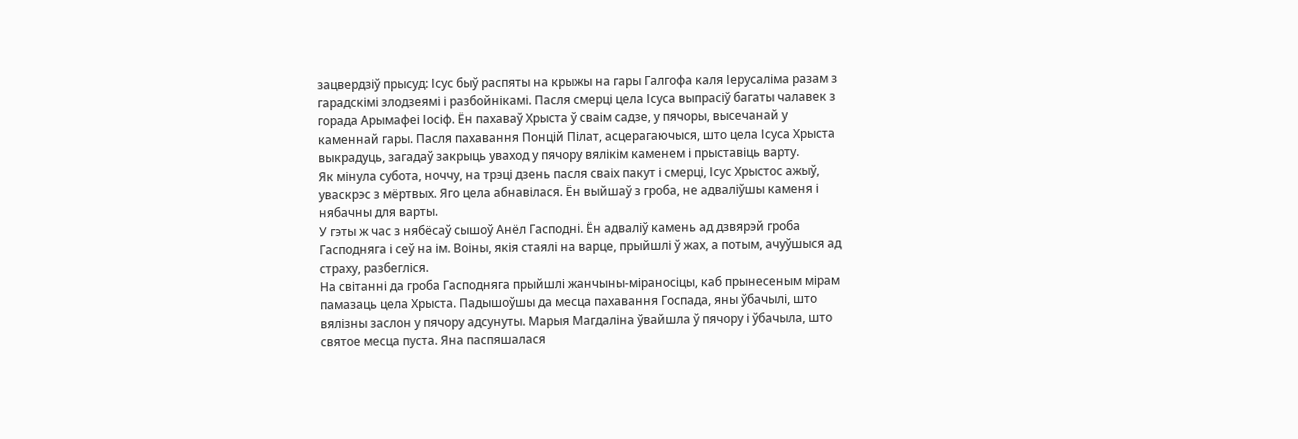зацвердзіў прысуд: Ісус быў распяты на крыжы на гары Галгофа каля Іерусаліма разам з гарадскімі злодзеямі і разбойнікамі. Пасля смерці цела Ісуса выпрасіў багаты чалавек з горада Арымафеі Іосіф. Ён пахаваў Хрыста ў сваім садзе, у пячоры, высечанай у каменнай гары. Пасля пахавання Понцій Пілат, асцерагаючыся, што цела Ісуса Хрыста выкрадуць, загадаў закрыць уваход у пячору вялікім каменем і прыставіць варту.
Як мінула субота, ноччу, на трэці дзень пасля сваіх пакут і смерці, Ісус Хрыстос ажыў, уваскрэс з мёртвых. Яго цела абнавілася. Ён выйшаў з гроба, не адваліўшы каменя і нябачны для варты.
У гэты ж час з нябёсаў сышоў Анёл Гасподні. Ён адваліў камень ад дзвярэй гроба Гасподняга і сеў на ім. Воіны, якія стаялі на варце, прыйшлі ў жах, а потым, ачуўшыся ад страху, разбегліся.
На світанні да гроба Гасподняга прыйшлі жанчыны-міраносіцы, каб прынесеным мірам памазаць цела Хрыста. Падышоўшы да месца пахавання Госпада, яны ўбачылі, што вялізны заслон у пячору адсунуты. Марыя Магдаліна ўвайшла ў пячору і ўбачыла, што святое месца пуста. Яна паспяшалася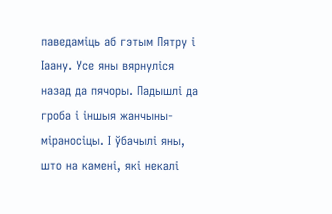паведаміць аб гэтым Пятру і Іаану. Усе яны вярнуліся назад да пячоры. Падышлі да гроба і іншыя жанчыны-міраносіцы. І ўбачылі яны, што на камені, які некалі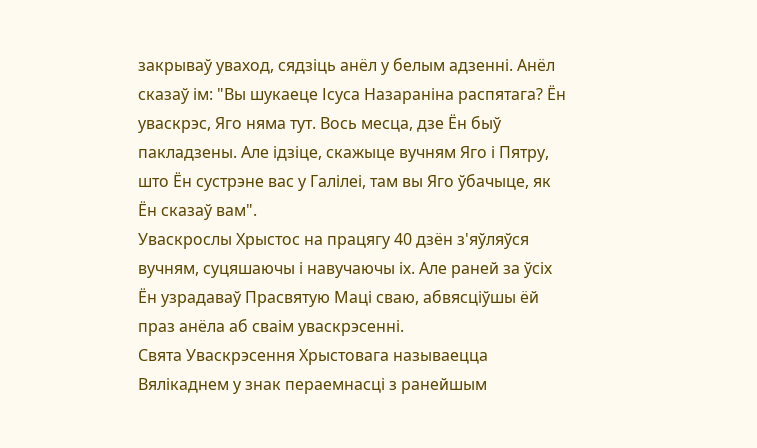закрываў уваход, сядзіць анёл у белым адзенні. Анёл сказаў ім: "Вы шукаеце Ісуса Назараніна распятага? Ён уваскрэс, Яго няма тут. Вось месца, дзе Ён быў пакладзены. Але ідзіце, скажыце вучням Яго і Пятру, што Ён сустрэне вас у Галілеі, там вы Яго ўбачыце, як Ён сказаў вам".
Уваскрослы Хрыстос на працягу 40 дзён з'яўляўся вучням, суцяшаючы і навучаючы іх. Але раней за ўсіх Ён узрадаваў Прасвятую Маці сваю, абвясціўшы ёй праз анёла аб сваім уваскрэсенні.
Свята Уваскрэсення Хрыстовага называецца Вялікаднем у знак пераемнасці з ранейшым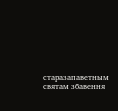старазапаветным святам збавення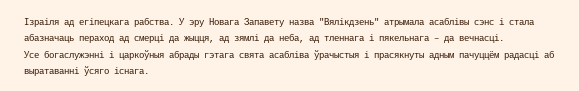Ізраіля ад егіпецкага рабства. У эру Новага Запавету назва "Вялікдзень" атрымала асаблівы сэнс і стала абазначаць пераход ад смерці да жыцця, ад зямлі да неба, ад тленнага і пякельнага – да вечнасці.
Усе богаслужэнні і царкоўныя абрады гэтага свята асабліва ўрачыстыя і прасякнуты адным пачуццём радасці аб выратаванні ўсяго існага.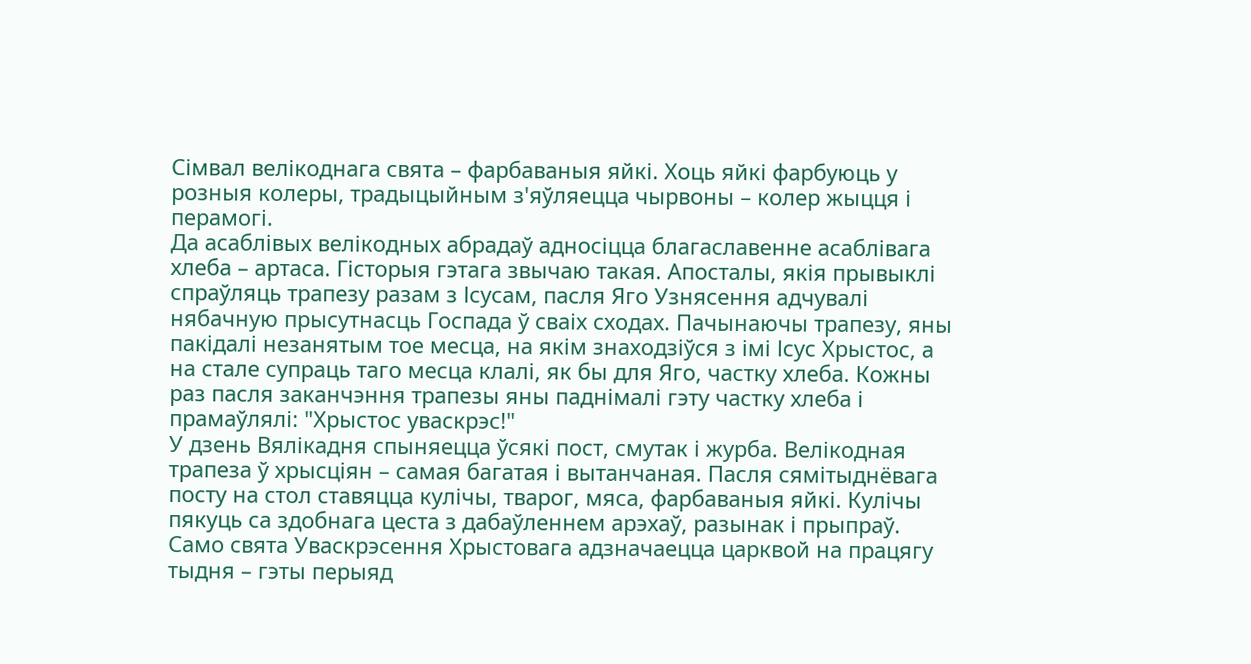Сімвал велікоднага свята – фарбаваныя яйкі. Хоць яйкі фарбуюць у розныя колеры, традыцыйным з'яўляецца чырвоны – колер жыцця і перамогі.
Да асаблівых велікодных абрадаў адносіцца благаславенне асаблівага хлеба – артаса. Гісторыя гэтага звычаю такая. Апосталы, якія прывыклі спраўляць трапезу разам з Ісусам, пасля Яго Узнясення адчувалі нябачную прысутнасць Госпада ў сваіх сходах. Пачынаючы трапезу, яны пакідалі незанятым тое месца, на якім знаходзіўся з імі Ісус Хрыстос, а на стале супраць таго месца клалі, як бы для Яго, частку хлеба. Кожны раз пасля заканчэння трапезы яны паднімалі гэту частку хлеба і прамаўлялі: "Хрыстос уваскрэс!"
У дзень Вялікадня спыняецца ўсякі пост, смутак і журба. Велікодная трапеза ў хрысціян – самая багатая і вытанчаная. Пасля сямітыднёвага посту на стол ставяцца кулічы, тварог, мяса, фарбаваныя яйкі. Кулічы пякуць са здобнага цеста з дабаўленнем арэхаў, разынак і прыпраў.
Само свята Уваскрэсення Хрыстовага адзначаецца царквой на працягу тыдня – гэты перыяд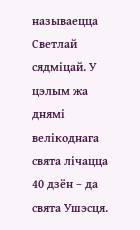называецца Светлай сядміцай. У цэлым жа днямі велікоднага свята лічацца 40 дзён – да свята Ушэсця.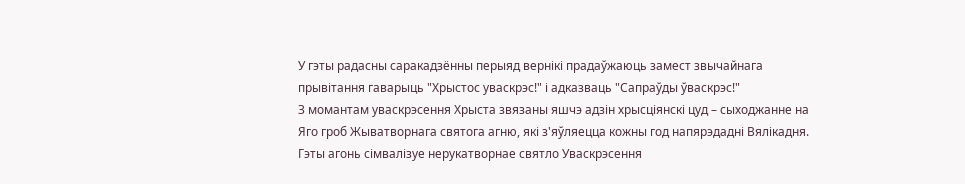У гэты радасны саракадзённы перыяд вернікі прадаўжаюць замест звычайнага прывітання гаварыць "Хрыстос уваскрэс!" і адказваць "Сапраўды ўваскрэс!"
З момантам уваскрэсення Хрыста звязаны яшчэ адзін хрысціянскі цуд – сыходжанне на Яго гроб Жыватворнага святога агню, які з'яўляецца кожны год напярэдадні Вялікадня. Гэты агонь сімвалізуе нерукатворнае святло Уваскрэсення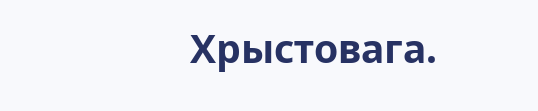Хрыстовага.